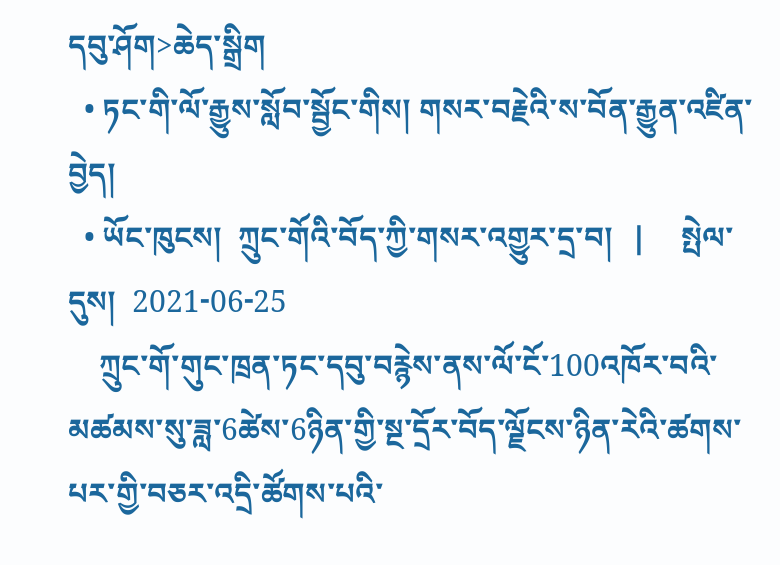དབུ་ཤོག>ཆེད་སྒྲིག
  • ཏང་གི་ལོ་རྒྱུས་སློབ་སྦྱོང་གིས། གསར་བརྗེའི་ས་བོན་རྒྱུན་འཛིན་བྱེད།
  • ཡོང་ཁུངས།  ཀྲུང་གོའི་བོད་ཀྱི་གསར་འགྱུར་དྲ་བ།   |     སྤེལ་དུས།  2021-06-25
    ཀྲུང་གོ་གུང་ཁྲན་ཏང་དབུ་བརྙེས་ནས་ལོ་ངོ་100འཁོར་བའི་མཚམས་སུ་ཟླ་6ཚེས་6ཉིན་གྱི་སྔ་དྲོར་བོད་ལྗོངས་ཉིན་རེའི་ཚགས་པར་གྱི་བཅར་འདྲི་ཚོགས་པའི་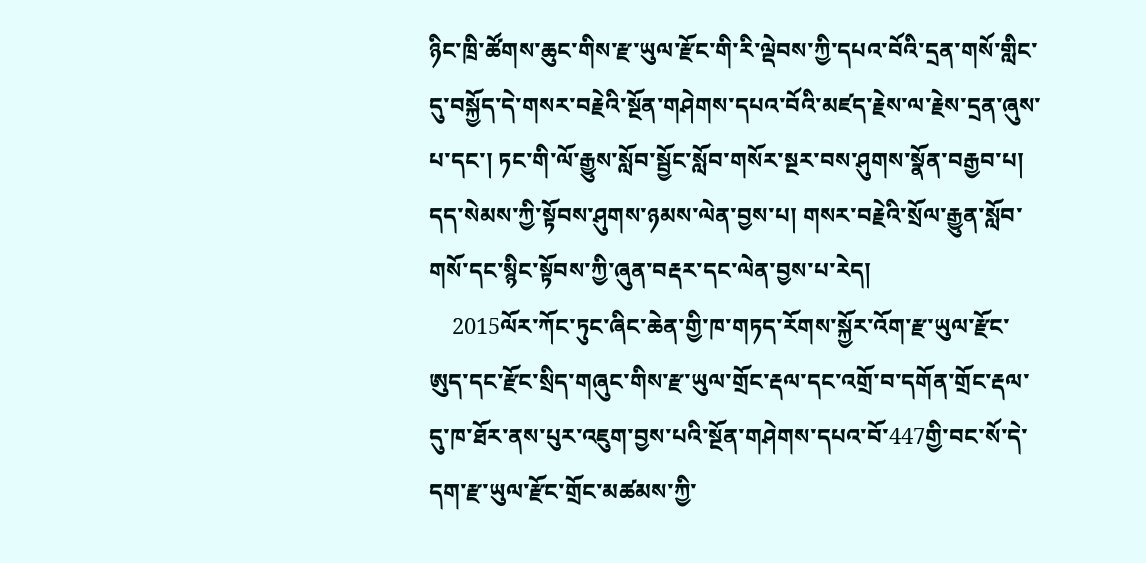ཉིང་ཁྲི་ཚོགས་ཆུང་གིས་རྫ་ཡུལ་རྫོང་གི་རི་ལྡེབས་ཀྱི་དཔའ་བོའི་དྲན་གསོ་གླིང་དུ་བསྐྱོད་དེ་གསར་བརྗེའི་སྔོན་གཤེགས་དཔའ་བོའི་མཛད་རྗེས་ལ་རྗེས་དྲན་ཞུས་པ་དང་། ཏང་གི་ལོ་རྒྱུས་སློབ་སྦྱོང་སློབ་གསོར་སྔར་བས་ཤུགས་སྣོན་བརྒྱབ་པ། དད་སེམས་ཀྱི་སྟོབས་ཤུགས་ཉམས་ལེན་བྱས་པ། གསར་བརྗེའི་སྲོལ་རྒྱུན་སློབ་གསོ་དང་སྙིང་སྟོབས་ཀྱི་ཞུན་བརྡར་དང་ལེན་བྱས་པ་རེད།
    2015ལོར་ཀོང་ཏུང་ཞིང་ཆེན་གྱི་ཁ་གཏད་རོགས་སྐྱོར་འོག་རྫ་ཡུལ་རྫོང་ཨུད་དང་རྫོང་སྲིད་གཞུང་གིས་རྫ་ཡུལ་གྲོང་རྡལ་དང་འགྲོ་བ་དགོན་གྲོང་རྡལ་དུ་ཁ་ཐོར་ནས་པུར་འཇུག་བྱས་པའི་སྔོན་གཤེགས་དཔའ་བོ་447གྱི་བང་སོ་དེ་དག་རྫ་ཡུལ་རྫོང་གྲོང་མཚམས་ཀྱི་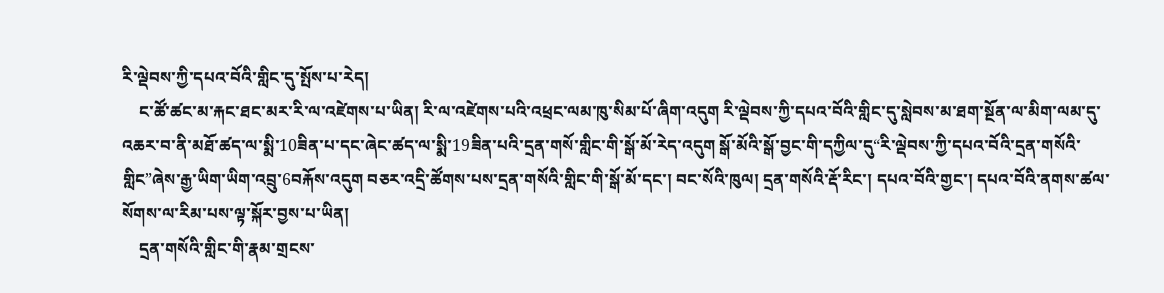རི་ལྡེབས་ཀྱི་དཔའ་བོའི་གླིང་དུ་སྤོས་པ་རེད།
    ང་ཚོ་ཚང་མ་རྐང་ཐང་མར་རི་ལ་འཛེགས་པ་ཡིན། རི་ལ་འཛེགས་པའི་འཕྲང་ལམ་ཁུ་སིམ་པོ་ཞིག་འདུག རི་ལྡེབས་ཀྱི་དཔའ་བོའི་གླིང་དུ་སླེབས་མ་ཐག་སྔོན་ལ་མིག་ལམ་དུ་འཆར་བ་ནི་མཐོ་ཚད་ལ་སྨི་10ཟིན་པ་དང་ཞེང་ཚད་ལ་སྨི་19ཟིན་པའི་དྲན་གསོ་གླིང་གི་སྒོ་མོ་རེད་འདུག སྒོ་མོའི་སྒོ་བྱང་གི་དཀྱིལ་དུ“རི་ལྡེབས་ཀྱི་དཔའ་བོའི་དྲན་གསོའི་གླིང”ཞེས་རྒྱ་ཡིག་ཡིག་འབྲུ་6བརྐོས་འདུག བཅར་འདྲི་ཚོགས་པས་དྲན་གསོའི་གླིང་གི་སྒོ་མོ་དང་། བང་སོའི་ཁུལ། དྲན་གསོའི་རྡོ་རིང་། དཔའ་བོའི་གྱང་། དཔའ་བོའི་ནགས་ཚལ་སོགས་ལ་རིམ་པས་ལྟ་སྐོར་བྱས་པ་ཡིན།
    དྲན་གསོའི་གླིང་གི་རྣམ་གྲངས་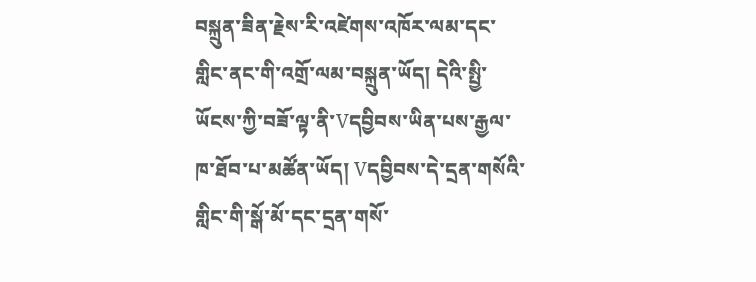བསྐྲུན་ཟིན་རྗེས་རི་འཛེགས་འཁོར་ལམ་དང་གླིང་ནང་གི་འགྲོ་ལམ་བསྐྲུན་ཡོད། དེའི་སྤྱི་ཡོངས་ཀྱི་བཟོ་ལྟ་ནི་Vདབྱིབས་ཡིན་པས་རྒྱལ་ཁ་ཐོབ་པ་མཚོན་ཡོད། Vདབྱིབས་དེ་དྲན་གསོའི་གླིང་གི་སྒོ་མོ་དང་དྲན་གསོ་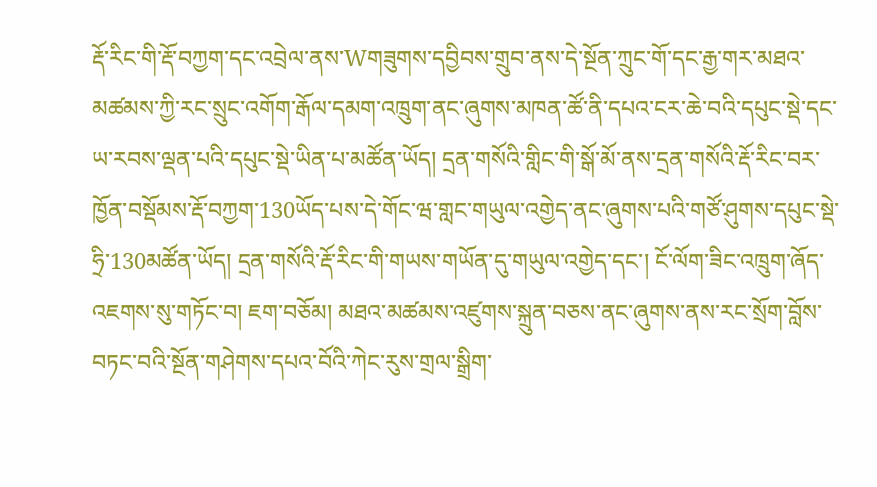རྡོ་རིང་གི་རྡོ་བཀྱག་དང་འབྲེལ་ནས་Wགཟུགས་དབྱིབས་གྲུབ་ནས་དེ་སྔོན་ཀྲུང་གོ་དང་རྒྱ་གར་མཐའ་མཚམས་ཀྱི་རང་སྲུང་འགོག་རྒོལ་དམག་འཁྲུག་ནང་ཞུགས་མཁན་ཚོ་ནི་དཔའ་ངར་ཆེ་བའི་དཔུང་སྡེ་དང་ཡ་རབས་ལྡན་པའི་དཔུང་སྡེ་ཡིན་པ་མཚོན་ཡོད། དྲན་གསོའི་གླིང་གི་སྒོ་མོ་ནས་དྲན་གསོའི་རྡོ་རིང་བར་ཁྱོན་བསྡོམས་རྡོ་བཀྱག་130ཡོད་པས་དེ་གོང་ཝ་གླང་གཡུལ་འགྱེད་ནང་ཞུགས་པའི་གཙོ་ཤུགས་དཔུང་སྡེ་ཧྲི་130མཚོན་ཡོད། དྲན་གསོའི་རྡོ་རིང་གི་གཡས་གཡོན་དུ་གཡུལ་འགྱེད་དང་། ངོ་ལོག་ཟིང་འཁྲུག་ཞོད་འཇགས་སུ་གཏོང་བ། ཇག་བཅོམ། མཐའ་མཚམས་འཛུགས་སྐྲུན་བཅས་ནང་ཞུགས་ནས་རང་སྲོག་བློས་བཏང་བའི་སྔོན་གཤེགས་དཔའ་བོའི་ཀེང་རུས་གྲལ་སྒྲིག་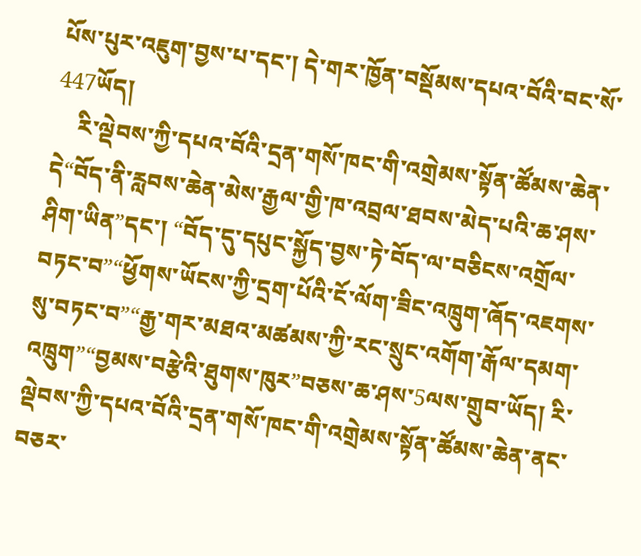པོས་པུར་འཇུག་བྱས་པ་དང་། དེ་གར་ཁྱོན་བསྡོམས་དཔའ་བོའི་བང་སོ་447ཡོད།
    རི་ལྡེབས་ཀྱི་དཔའ་བོའི་དྲན་གསོ་ཁང་གི་འགྲེམས་སྟོན་ཚོམས་ཆེན་དེ“བོད་ནི་རླབས་ཆེན་མེས་རྒྱལ་གྱི་ཁ་འབྲལ་ཐབས་མེད་པའི་ཆ་ཤས་ཤིག་ཡིན”དང་། “བོད་དུ་དཔུང་སྐྱོད་བྱས་ཏེ་བོད་ལ་བཅིངས་འགྲོལ་བཏང་བ”“ཕྱོགས་ཡོངས་ཀྱི་དྲག་པོའི་ངོ་ལོག་ཟིང་འཁྲུག་ཞོད་འཇགས་སུ་བཏང་བ”“རྒྱ་གར་མཐའ་མཚམས་ཀྱི་རང་སྲུང་འགོག་རྒོལ་དམག་འཁྲུག”“བྱམས་བརྩེའི་ཐུགས་ཁུར”བཅས་ཆ་ཤས་5ལས་གྲུབ་ཡོད། རི་ལྡེབས་ཀྱི་དཔའ་བོའི་དྲན་གསོ་ཁང་གི་འགྲེམས་སྟོན་ཚོམས་ཆེན་ནང་བཅར་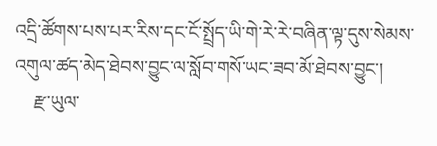འདྲི་ཚོགས་པས་པར་རིས་དང་ངོ་སྤྲོད་ཡི་གེ་རེ་རེ་བཞིན་ལྟ་དུས་སེམས་འགུལ་ཚད་མེད་ཐེབས་བྱུང་ལ་སློབ་གསོ་ཡང་ཟབ་མོ་ཐེབས་བྱུང་།
    རྫ་ཡུལ་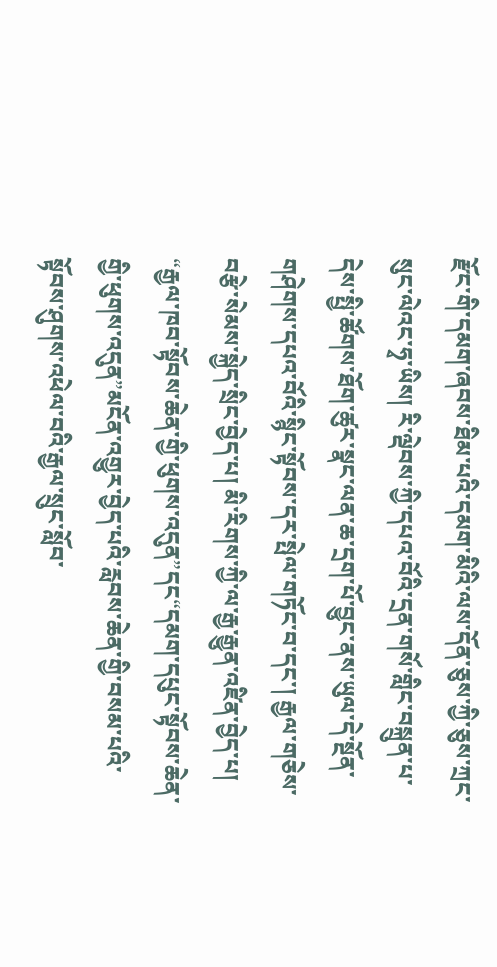རྫོང་གི་དམག་ཞབས་ཐིམ་པའི་དམག་མིའི་ལས་དོན་ཅུས་ཀྱི་ཅུས་ཀྲང་སུང་ལེའང་ཧྭ་ཡིས། རི་ལྡེབས་ཀྱི་དཔའ་བོའི་དྲན་གསོ་གླིང་བསྐྲུན་པ་དེས་སྤྱི་ཚོགས་ཐོག་ཚུར་སྣང་ལན་ཆ་དྲག་པོ་བྱུང་ནས་ཡུལ་དེ་སྔོན་གཤེགས་དཔའ་བོའི་སྙིང་སྟོབས་དར་སྤེལ་གཏོང་བ་དང་། རྒྱལ་གཅེས་བརྩེ་སེམས་སྐྱེད་སྲིང་བྱེད་པ། མི་རིགས་ཀྱི་ལ་རྒྱ་རྒྱུན་འཛིན་བྱེད་པ། “རྒྱལ་ཁབ་སྟོབས་ཆེན་གྱི་ཕུགས་འདུན”དང“དམག་དཔུང་སྟོབས་ཆེན་གྱི་ཕུགས་འདུན”མངོན་འགྱུར་བྱེད་པའི་རླབས་ཆེན་གྱི་བསམ་པའི་སྟོབས་ཤུགས་འཕེལ་བའི་རྒྱལ་སྲུང་སློབ་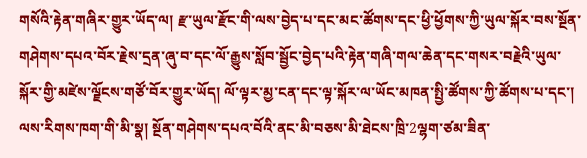གསོའི་རྟེན་གཞིར་གྱུར་ཡོད་ལ། རྫ་ཡུལ་རྫོང་གི་ལས་བྱེད་པ་དང་མང་ཚོགས་དང་ཕྱི་ཕྱོགས་ཀྱི་ཡུལ་སྐོར་བས་སྔོན་གཤེགས་དཔའ་བོར་རྗེས་དྲན་ཞུ་བ་དང་ལོ་རྒྱུས་སློབ་སྦྱོང་བྱེད་པའི་རྟེན་གཞི་གལ་ཆེན་དང་གསར་བརྗེའི་ཡུལ་སྐོར་གྱི་མཛེས་ལྗོངས་གཙོ་བོར་གྱུར་ཡོད། ལོ་ལྟར་མྱ་ངན་དང་ལྟ་སྐོར་ལ་ཡོང་མཁན་སྤྱི་ཚོགས་ཀྱི་ཚོགས་པ་དང་། ལས་རིགས་ཁག་གི་མི་སྣ། སྔོན་གཤེགས་དཔའ་བོའི་ནང་མི་བཅས་མི་ཐེངས་ཁྲི་2ལྷག་ཙམ་ཟིན་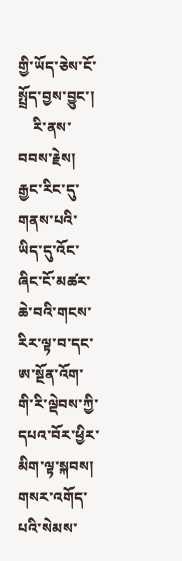གྱི་ཡོད་ཅེས་ངོ་སྤྲོད་བྱས་བྱུང་།
    རི་ནས་བབས་རྗེས། རྒྱང་རིང་དུ་གནས་པའི་ཡིད་དུ་འོང་ཞིང་ངོ་མཚར་ཆེ་བའི་གངས་རིར་ལྟ་བ་དང་ཨ་སྔོན་འོག་གི་རི་ལྡེབས་ཀྱི་དཔའ་བོར་ཕྱིར་མིག་ལྟ་སྐབས། གསར་འགོད་པའི་སེམས་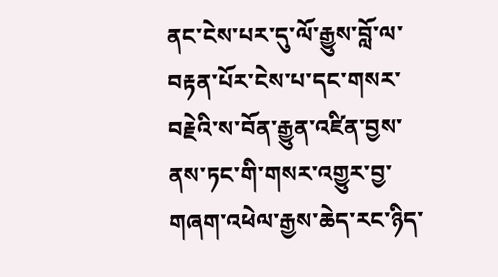ནང་ངེས་པར་དུ་ལོ་རྒྱུས་བློ་ལ་བརྟན་པོར་ངེས་པ་དང་གསར་བརྗེའི་ས་བོན་རྒྱུན་འཛིན་བྱས་ནས་ཏང་གི་གསར་འགྱུར་བྱ་གཞག་འཕེལ་རྒྱས་ཆེད་རང་ཉིད་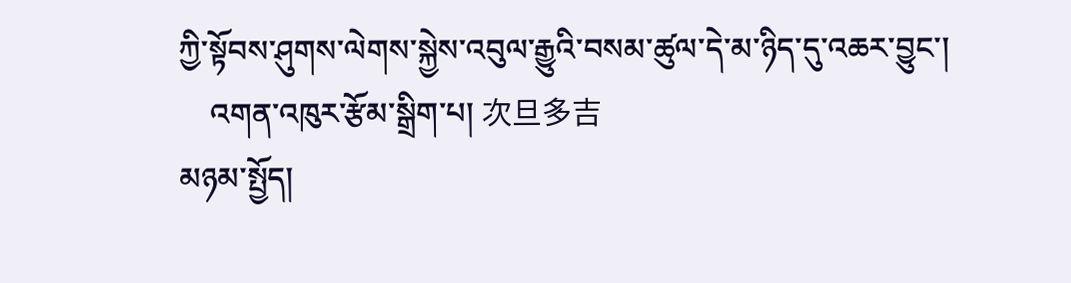ཀྱི་སྟོབས་ཤུགས་ལེགས་སྐྱེས་འབུལ་རྒྱུའི་བསམ་ཚུལ་དེ་མ་ཉིད་དུ་འཆར་བྱུང་།
    འགན་འཁུར་རྩོམ་སྒྲིག་པ། 次旦多吉
མཉམ་སྤྱོད།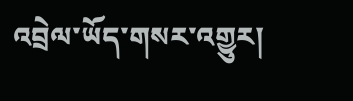འབྲེལ་ཡོད་གསར་འགྱུར།